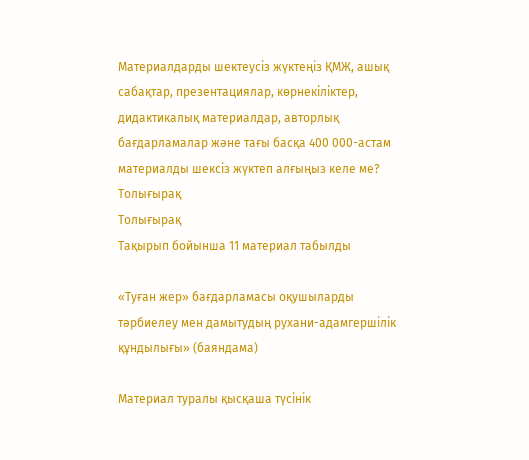Материалдарды шектеусіз жүктеңіз ҚМЖ, ашық сабақтар, презентациялар, көрнекіліктер, дидактикалық материалдар, авторлық бағдарламалар және тағы басқа 400 000-астам материалды шексіз жүктеп алғыңыз келе ме?
Толығырақ
Толығырақ
Тақырып бойынша 11 материал табылды

«Туған жер» бағдарламасы оқушыларды тәрбиелеу мен дамытудың рухани-адамгершілік құндылығы» (баяндама)

Материал туралы қысқаша түсінік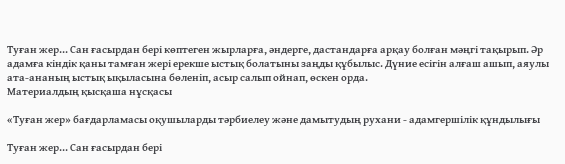Туған жер... Сан ғасырдан бері көптеген жырларға, әндерге, дастандарға арқау болған мәңгі тақырып. Әр адамға кіндік қаны тамған жері ерекше ыстық болатыны заңды құбылыс. Дүние есігін алғаш ашып, аяулы ата-ананың ыстық ықыласына бөленіп, асыр салып ойнап, өскен орда.
Материалдың қысқаша нұсқасы

«Туған жер» бағдарламасы оқушыларды тәрбиелеу және дамытудың рухани - адамгершілік құндылығы

Туған жер... Сан ғасырдан бері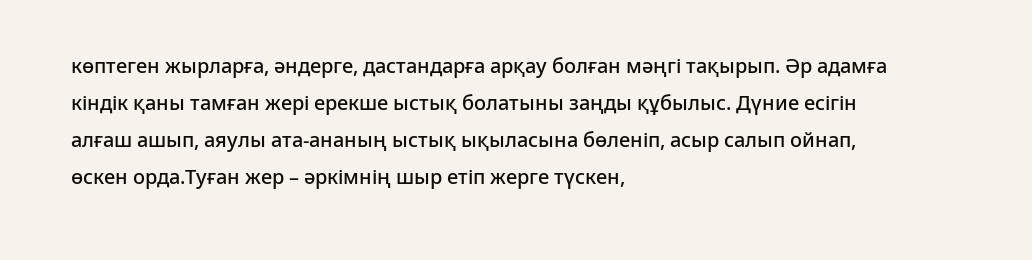көптеген жырларға, әндерге, дастандарға арқау болған мәңгі тақырып. Әр адамға кіндік қаны тамған жері ерекше ыстық болатыны заңды құбылыс. Дүние есігін алғаш ашып, аяулы ата-ананың ыстық ықыласына бөленіп, асыр салып ойнап, өскен орда.Туған жер – әркімнің шыр етіп жерге түскен,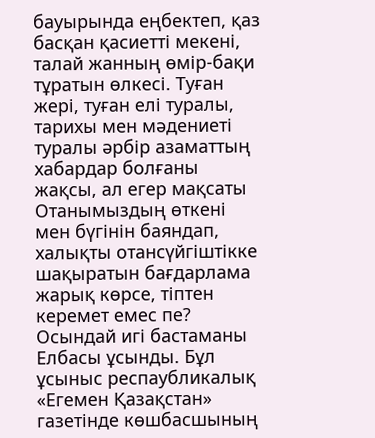бауырында еңбектеп, қаз басқан қасиетті мекені, талай жанның өмір-бақи тұратын өлкесі. Туған жері, туған елі туралы, тарихы мен мәдениеті туралы әрбір азаматтың хабардар болғаны жақсы, ал егер мақсаты Отанымыздың өткені мен бүгінін баяндап, халықты отансүйгіштікке шақыратын бағдарлама жарық көрсе, тіптен керемет емес пе? Осындай игі бастаманы Елбасы ұсынды. Бұл ұсыныс респаубликалық «Егемен Қазақстан» газетінде көшбасшының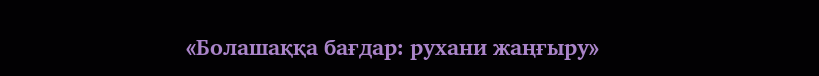«Болашаққа бағдар: рухани жаңғыру»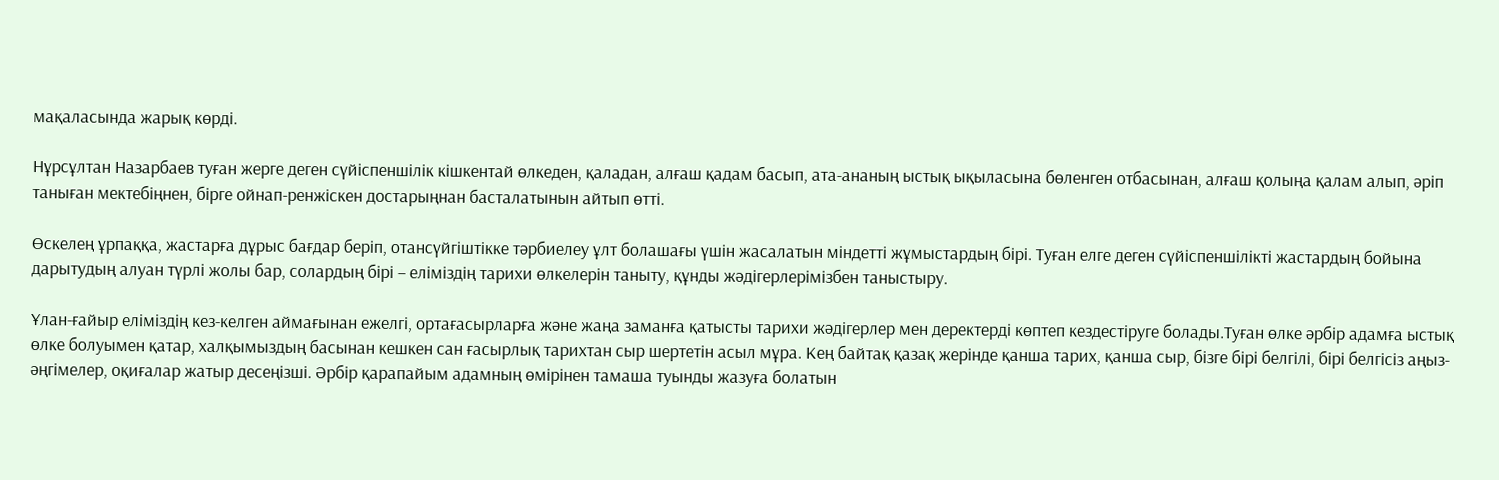мақаласында жарық көрді.

Нұрсұлтан Назарбаев туған жерге деген сүйіспеншілік кішкентай өлкеден, қаладан, алғаш қадам басып, ата-ананың ыстық ықыласына бөленген отбасынан, алғаш қолыңа қалам алып, әріп таныған мектебіңнен, бірге ойнап-ренжіскен достарыңнан басталатынын айтып өтті.

Өскелең ұрпаққа, жастарға дұрыс бағдар беріп, отансүйгіштікке тәрбиелеу ұлт болашағы үшін жасалатын міндетті жұмыстардың бірі. Туған елге деген сүйіспеншілікті жастардың бойына дарытудың алуан түрлі жолы бар, солардың бірі – еліміздің тарихи өлкелерін таныту, құнды жәдігерлерімізбен таныстыру.

Ұлан-ғайыр еліміздің кез-келген аймағынан ежелгі, ортағасырларға және жаңа заманға қатысты тарихи жәдігерлер мен деректерді көптеп кездестіруге болады.Туған өлке әрбір адамға ыстық өлке болуымен қатар, халқымыздың басынан кешкен сан ғасырлық тарихтан сыр шертетін асыл мұра. Кең байтақ қазақ жерінде қанша тарих, қанша сыр, бізге бірі белгілі, бірі белгісіз аңыз-әңгімелер, оқиғалар жатыр десеңізші. Әрбір қарапайым адамның өмірінен тамаша туынды жазуға болатын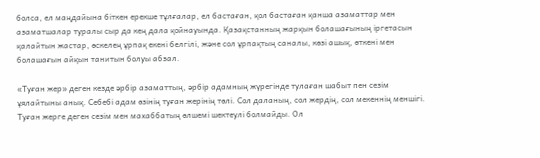болса, ел маңдайына біткен ерекше тұлғалар, ел бастаған, қол бастаған қанша азаматтар мен азаматшалар туралы сыр да кең дала қойнауында. Қазақстанның жарқын болашағының іргетасын қалайтын жастар, өскелең ұрпақ екені белгілі, және сол ұрпақтың саналы, көзі ашық, өткені мен болашағын айқын танитын болуы абзал.

«Туған жер» деген кезде әрбір азаматтың, әрбір адамның жүрегінде тулаған шабыт пен сезім ұялайтыны анық. Себебі адам өзінің туған жерінің төлі. Сол даланың, сол жердің, сол мекеннің меншігі. Туған жерге деген сезім мен махаббатың өлшемі шектеулі болмайды. Ол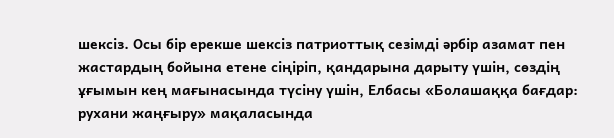шексіз. Осы бір ерекше шексіз патриоттық сезімді әрбір азамат пен жастардың бойына етене сіңіріп, қандарына дарыту үшін, сөздің ұғымын кең мағынасында түсіну үшін, Елбасы «Болашаққа бағдар: рухани жаңғыру» мақаласында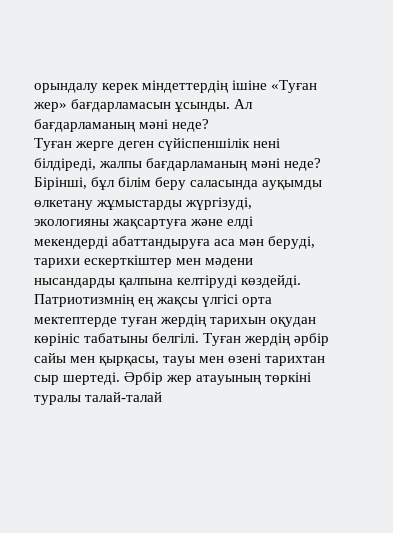орындалу керек міндеттердің ішіне «Туған жер» бағдарламасын ұсынды. Ал бағдарламаның мәні неде?
Туған жерге деген сүйіспеншілік нені білдіреді, жалпы бағдарламаның мәні неде? Бірінші, бұл білім беру саласында ауқымды өлкетану жұмыстарды жүргізуді, экологияны жақсартуға және елді мекендерді абаттандыруға аса мән беруді, тарихи ескерткіштер мен мәдени нысандарды қалпына келтіруді көздейді. Патриотизмнің ең жақсы үлгісі орта мектептерде туған жердің тарихын оқудан көрініс табатыны белгілі. Туған жердің әрбір сайы мен қырқасы, тауы мен өзені тарихтан сыр шертеді. Әрбір жер атауының төркіні туралы талай-талай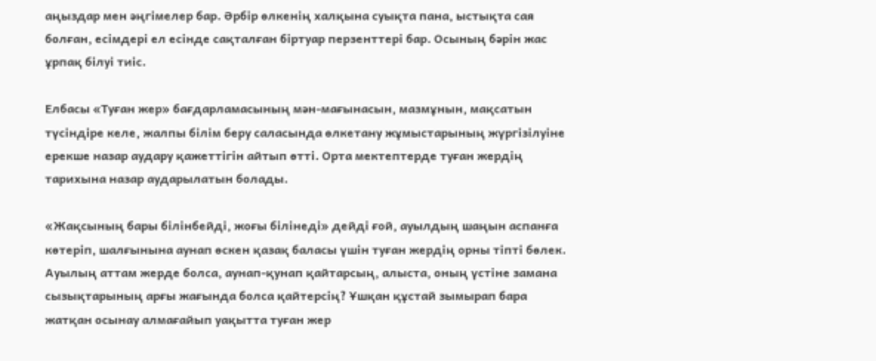аңыздар мен әңгімелер бар. Әрбір өлкенің халқына суықта пана, ыстықта сая болған, есімдері ел есінде сақталған біртуар перзенттері бар. Осының бәрін жас ұрпақ білуі тиіс.

Елбасы «Туған жер» бағдарламасының мән-мағынасын, мазмұнын, мақсатын түсіндіре келе, жалпы білім беру саласында өлкетану жұмыстарының жүргізілуіне ерекше назар аудару қажеттігін айтып өтті. Орта мектептерде туған жердің тарихына назар аударылатын болады.

«Жақсының бары білінбейді, жоғы білінеді» дейді ғой, ауылдың шаңын аспанға көтеріп, шалғынына аунап өскен қазақ баласы үшін туған жердің орны тіпті бөлек. Ауылың аттам жерде болса, аунап-қунап қайтарсың, алыста, оның үстіне замана сызықтарының арғы жағында болса қайтерсің? Ұшқан құстай зымырап бара жатқан осынау алмағайып уақытта туған жер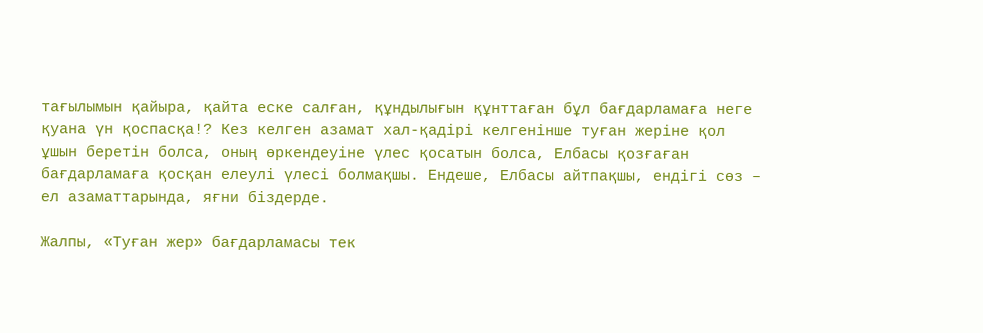тағылымын қайыра, қайта еске салған, құндылығын құнттаған бұл бағдарламаға неге қуана үн қоспасқа!? Кез келген азамат хал-қадірі келгенінше туған жеріне қол ұшын беретін болса, оның өркендеуіне үлес қосатын болса, Елбасы қозғаған бағдарламаға қосқан елеулі үлесі болмақшы. Ендеше, Елбасы айтпақшы, ендігі сөз – ел азаматтарында, яғни біздерде.

Жалпы, «Туған жер» бағдарламасы тек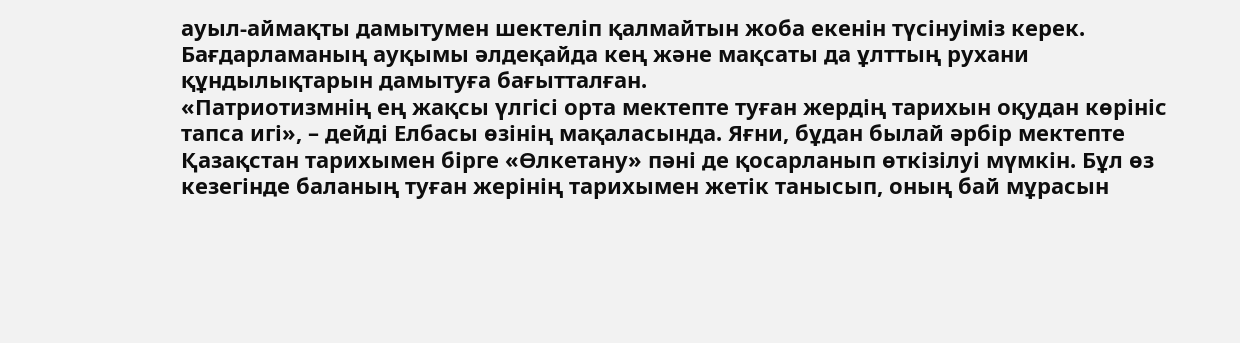ауыл-аймақты дамытумен шектеліп қалмайтын жоба екенін түсінуіміз керек. Бағдарламаның ауқымы әлдеқайда кең және мақсаты да ұлттың рухани құндылықтарын дамытуға бағытталған.
«Патриотизмнің ең жақсы үлгісі орта мектепте туған жердің тарихын оқудан көрініс тапса игі», – дейді Елбасы өзінің мақаласында. Яғни, бұдан былай әрбір мектепте Қазақстан тарихымен бірге «Өлкетану» пәні де қосарланып өткізілуі мүмкін. Бұл өз кезегінде баланың туған жерінің тарихымен жетік танысып, оның бай мұрасын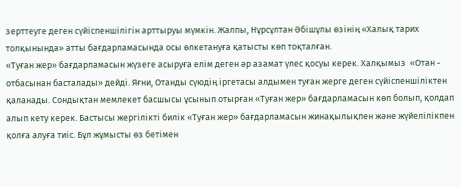зерттеуге деген сүйіспеншілігін арттыруы мүмкін. Жалпы, Нұрсұлтан Әбішұлы өзінің «Халық тарих толқынында» атты бағдарламасында осы өлкетануға қатысты көп тоқталған.
«Туған жер» бағдарламасын жүзеге асыруға елім деген әр азамат үлес қосуы керек. Халқымыз  «Отан - отбасынан басталады» дейді. Яғни, Отанды сүюдің іргетасы алдымен туған жерге деген сүйіспеншіліктен қаланады. Сондықтан мемлекет басшысы ұсынып отырған «Туған жер» бағдарламасын көп болып, қолдап алып кету керек. Бастысы жергілікті билік «Туған жер» бағдарламасын жинақылықпен және жүйелілікпен қолға алуға тиіс. Бұл жұмысты өз бетімен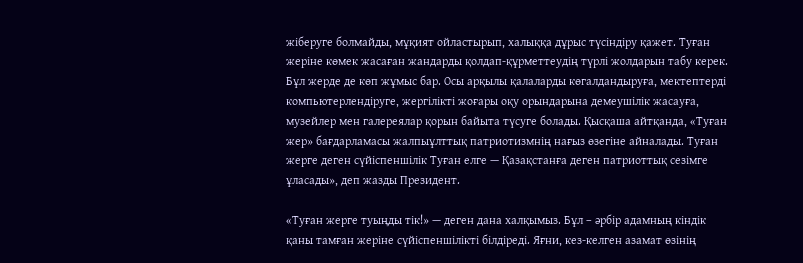жіберуге болмайды, мұқият ойластырып, халыққа дұрыс түсіндіру қажет. Туған жеріне көмек жасаған жандарды қолдап-құрметтеудің түрлі жолдарын табу керек. Бұл жерде де көп жұмыс бар. Осы арқылы қалаларды көгалдандыруға, мектептерді компьютерлендіруге, жергілікті жоғары оқу орындарына демеушілік жасауға, музейлер мен галереялар қорын байыта түсуге болады. Қысқаша айтқанда, «Туған жер» бағдарламасы жалпыұлттық патриотизмнің нағыз өзегіне айналады. Туған жерге деген сүйіспеншілік Туған елге — Қазақстанға деген патриоттық сезімге ұласады», деп жазды Президент.

«Туған жерге туыңды тік!» — деген дана халқымыз. Бұл – әрбір адамның кіндік қаны тамған жеріне сүйіспеншілікті білдіреді. Яғни, кез-келген азамат өзінің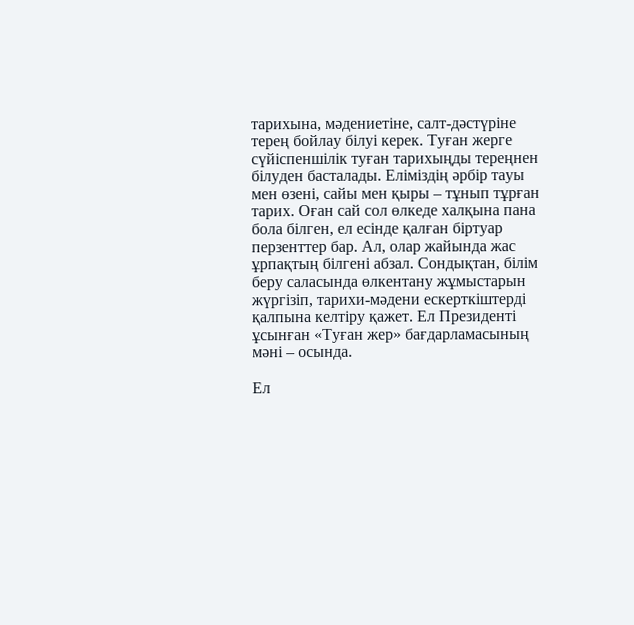тарихына, мәдениетіне, салт-дәстүріне терең бойлау білуі керек. Туған жерге сүйіспеншілік туған тарихыңды тереңнен білуден басталады. Еліміздің әрбір тауы мен өзені, сайы мен қыры – тұнып тұрған тарих. Оған сай сол өлкеде халқына пана бола білген, ел есінде қалған біртуар перзенттер бар. Ал, олар жайында жас ұрпақтың білгені абзал. Сондықтан, білім беру саласында өлкентану жұмыстарын жүргізіп, тарихи-мәдени ескерткіштерді қалпына келтіру қажет. Ел Президенті ұсынған «Туған жер» бағдарламасының мәні – осында.

Ел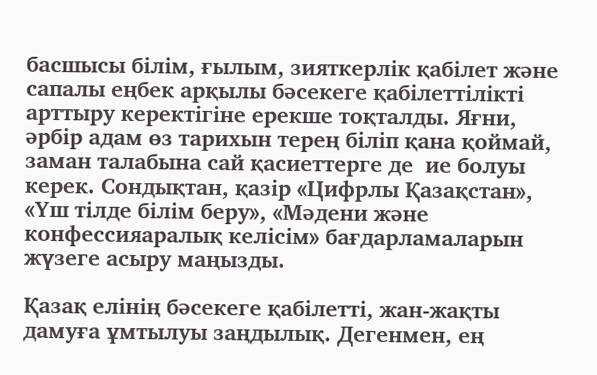басшысы білім, ғылым, зияткерлік қабілет және сапалы еңбек арқылы бәсекеге қабілеттілікті арттыру керектігіне ерекше тоқталды. Яғни, әрбір адам өз тарихын терең біліп қана қоймай, заман талабына сай қасиеттерге де  ие болуы керек. Сондықтан, қазір «Цифрлы Қазақстан», «Үш тілде білім беру», «Мәдени және конфессияаралық келісім» бағдарламаларын жүзеге асыру маңызды.

Қазақ елінің бәсекеге қабілетті, жан-жақты дамуға ұмтылуы заңдылық. Дегенмен, ең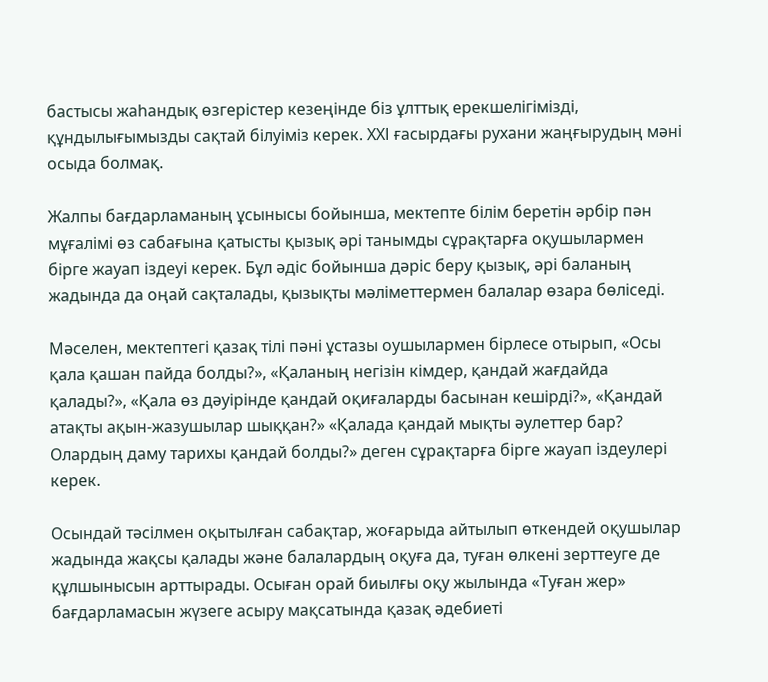бастысы жаһандық өзгерістер кезеңінде біз ұлттық ерекшелігімізді, құндылығымызды сақтай білуіміз керек. ХХІ ғасырдағы рухани жаңғырудың мәні осыда болмақ.

Жалпы бағдарламаның ұсынысы бойынша, мектепте білім беретін әрбір пән мұғалімі өз сабағына қатысты қызық әрі танымды сұрақтарға оқушылармен бірге жауап іздеуі керек. Бұл әдіс бойынша дәріс беру қызық, әрі баланың жадында да оңай сақталады, қызықты мәліметтермен балалар өзара бөліседі.

Мәселен, мектептегі қазақ тілі пәні ұстазы оушылармен бірлесе отырып, «Осы қала қашан пайда болды?», «Қаланың негізін кімдер, қандай жағдайда қалады?», «Қала өз дәуірінде қандай оқиғаларды басынан кешірді?», «Қандай атақты ақын-жазушылар шыққан?» «Қалада қандай мықты әулеттер бар? Олардың даму тарихы қандай болды?» деген сұрақтарға бірге жауап іздеулері керек.

Осындай тәсілмен оқытылған сабақтар, жоғарыда айтылып өткендей оқушылар жадында жақсы қалады және балалардың оқуға да, туған өлкені зерттеуге де құлшынысын арттырады. Осыған орай биылғы оқу жылында «Туған жер» бағдарламасын жүзеге асыру мақсатында қазақ әдебиеті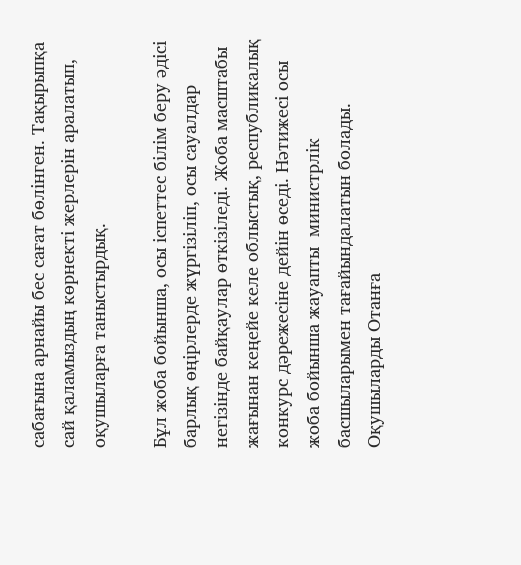сабағына арнайы бес сағат бөлінген. Тақырыпқа сай қаламыздың көрнекті жерлерін аралатып, оқушыларға таныстырдық.

Бұл жоба бойынша, осы іспеттес білім беру әдісі барлық өңірлерде жүргізіліп, осы сауалдар негізінде байқаулар өткізіледі. Жоба масштабы жағынан кеңейе келе облыстық, республикалық конкурс дәрежесіне дейін өседі. Нәтижесі осы жоба бойынша жауапты  министрлік басшыларымен тағайындалатын болады. Оқушыларды Отанға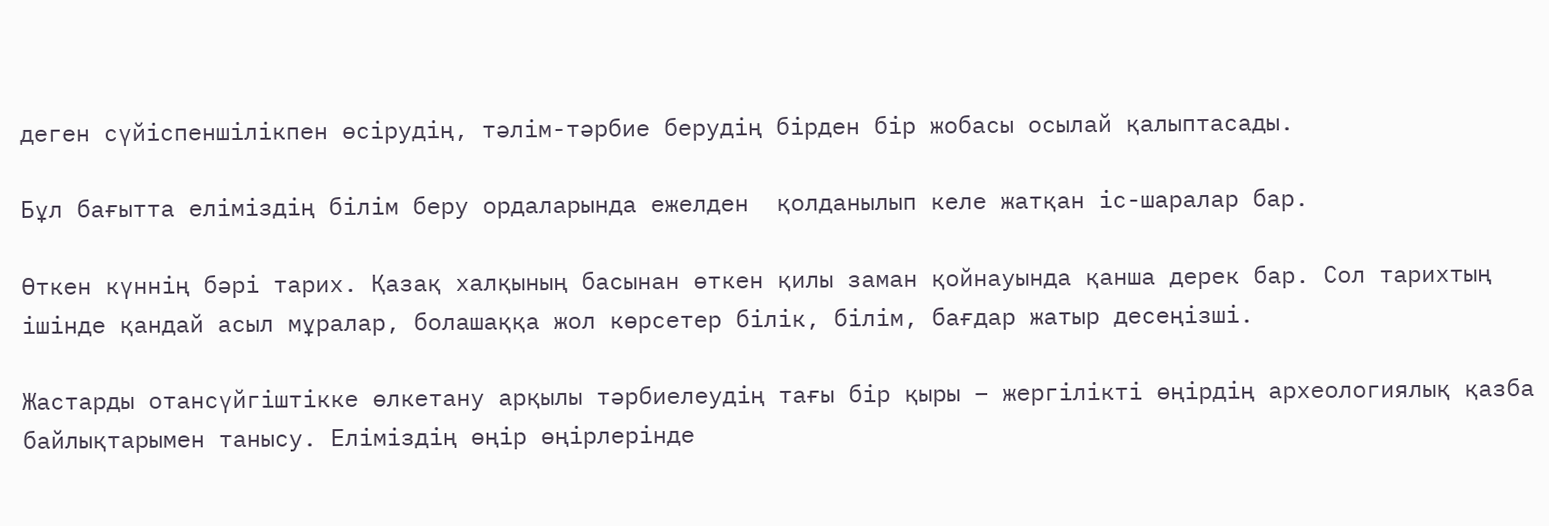деген сүйіспеншілікпен өсірудің, тәлім-тәрбие берудің бірден бір жобасы осылай қалыптасады.

Бұл бағытта еліміздің білім беру ордаларында ежелден  қолданылып келе жатқан іс-шаралар бар.

Өткен күннің бәрі тарих. Қазақ халқының басынан өткен қилы заман қойнауында қанша дерек бар. Сол тарихтың ішінде қандай асыл мұралар, болашаққа жол көрсетер білік, білім, бағдар жатыр десеңізші.

Жастарды отансүйгіштікке өлкетану арқылы тәрбиелеудің тағы бір қыры – жергілікті өңірдің археологиялық қазба байлықтарымен танысу. Еліміздің өңір өңірлерінде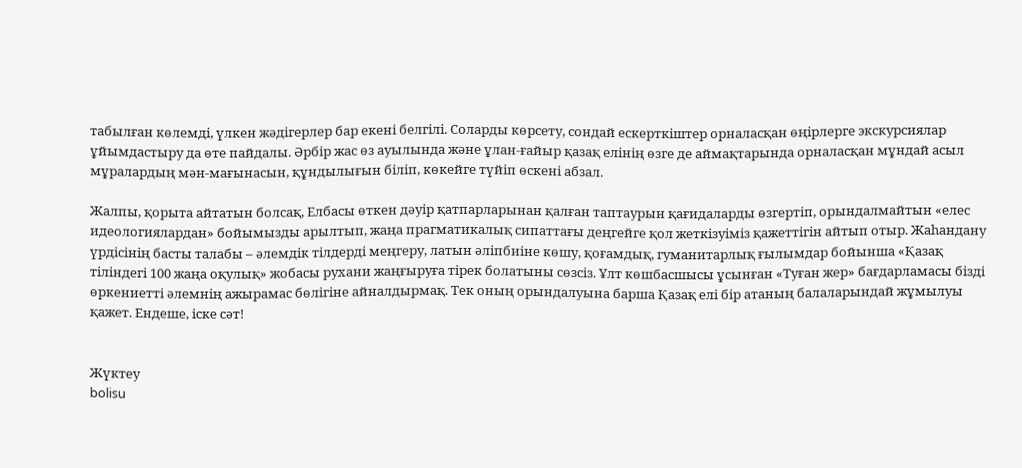табылған көлемді, үлкен жәдігерлер бар екені белгілі. Соларды көрсету, сондай ескерткіштер орналасқан өңірлерге экскурсиялар ұйымдастыру да өте пайдалы. Әрбір жас өз ауылында және ұлан-ғайыр қазақ елінің өзге де аймақтарында орналасқан мұндай асыл мұралардың мән-мағынасын, құндылығын біліп, көкейге түйіп өскені абзал.

Жалпы, қорыта айтатын болсақ, Елбасы өткен дәуір қатпарларынан қалған таптаурын қағидаларды өзгертіп, орындалмайтын «елес идеологиялардан» бойымызды арылтып, жаңа прагматикалық сипаттағы деңгейге қол жеткізуіміз қажеттігін айтып отыр. Жаһандану үрдісінің басты талабы – әлемдік тілдерді меңгеру, латын әліпбиіне көшу, қоғамдық, гуманитарлық ғылымдар бойынша «Қазақ тіліндегі 100 жаңа оқулық» жобасы рухани жаңғыруға тірек болатыны сөзсіз. Ұлт көшбасшысы ұсынған «Туған жер» бағдарламасы бізді өркениетті әлемнің ажырамас бөлігіне айналдырмақ. Тек оның орындалуына барша Қазақ елі бір атаның балаларындай жұмылуы қажет. Ендеше, іске сәт!


Жүктеу
bolisu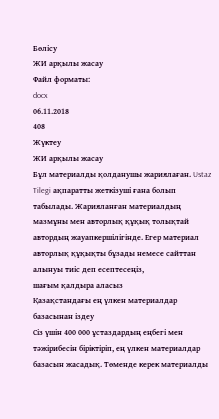Бөлісу
ЖИ арқылы жасау
Файл форматы:
docx
06.11.2018
408
Жүктеу
ЖИ арқылы жасау
Бұл материалды қолданушы жариялаған. Ustaz Tilegi ақпаратты жеткізуші ғана болып табылады. Жарияланған материалдың мазмұны мен авторлық құқық толықтай автордың жауапкершілігінде. Егер материал авторлық құқықты бұзады немесе сайттан алынуы тиіс деп есептесеңіз,
шағым қалдыра аласыз
Қазақстандағы ең үлкен материалдар базасынан іздеу
Сіз үшін 400 000 ұстаздардың еңбегі мен тәжірибесін біріктіріп, ең үлкен материалдар базасын жасадық. Төменде керек материалды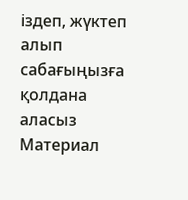іздеп, жүктеп алып сабағыңызға қолдана аласыз
Материал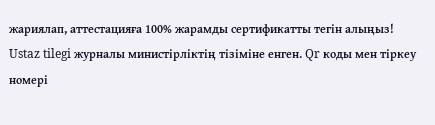жариялап, аттестацияға 100% жарамды сертификатты тегін алыңыз!
Ustaz tilegi журналы министірліктің тізіміне енген. Qr коды мен тіркеу номері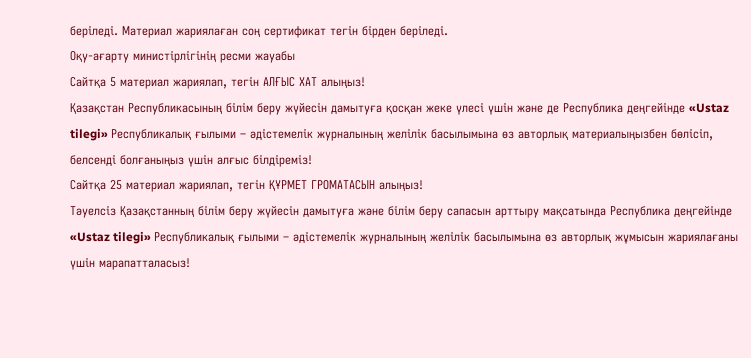беріледі. Материал жариялаған соң сертификат тегін бірден беріледі.
Оқу-ағарту министірлігінің ресми жауабы
Сайтқа 5 материал жариялап, тегін АЛҒЫС ХАТ алыңыз!
Қазақстан Республикасының білім беру жүйесін дамытуға қосқан жеке үлесі үшін және де Республика деңгейінде «Ustaz tilegi» Республикалық ғылыми – әдістемелік журналының желілік басылымына өз авторлық материалыңызбен бөлісіп, белсенді болғаныңыз үшін алғыс білдіреміз!
Сайтқа 25 материал жариялап, тегін ҚҰРМЕТ ГРОМАТАСЫН алыңыз!
Тәуелсіз Қазақстанның білім беру жүйесін дамытуға және білім беру сапасын арттыру мақсатында Республика деңгейінде «Ustaz tilegi» Республикалық ғылыми – әдістемелік журналының желілік басылымына өз авторлық жұмысын жариялағаны үшін марапатталасыз!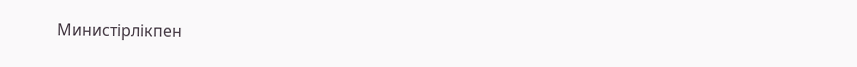Министірлікпен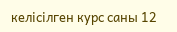келісілген курс саны 12